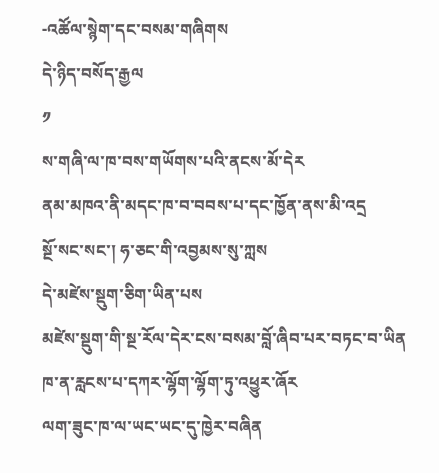-འཚོལ་སྙེག་དང་བསམ་གཞིགས
དེ་ཉིད་བསོད་རྒྱལ
༡
ས་གཞི་ལ་ཁ་བས་གཡོགས་པའི་ནངས་མོ་དེར
ནམ་མཁའ་ནི་མདང་ཁ་བ་བབས་པ་དང་ཁྱོན་ནས་མི་འདྲ
སྔོ་སང་སང་། ཧ་ཅང་གི་འབྱམས་སུ་ཀླས
དེ་མཛེས་སྡུག་ཅིག་ཡིན་པས
མཛེས་སྡུག་གི་སྔ་རོལ་དེར་ངས་བསམ་བློ་ཞིབ་པར་བཏང་བ་ཡིན
ཁ་ན་རླངས་པ་དཀར་ལྷོག་ལྷོག་ཏུ་འཕྱུར་ཞོར
ལག་ཟུང་ཁ་ལ་ཡང་ཡང་དུ་ཁྱེར་བཞིན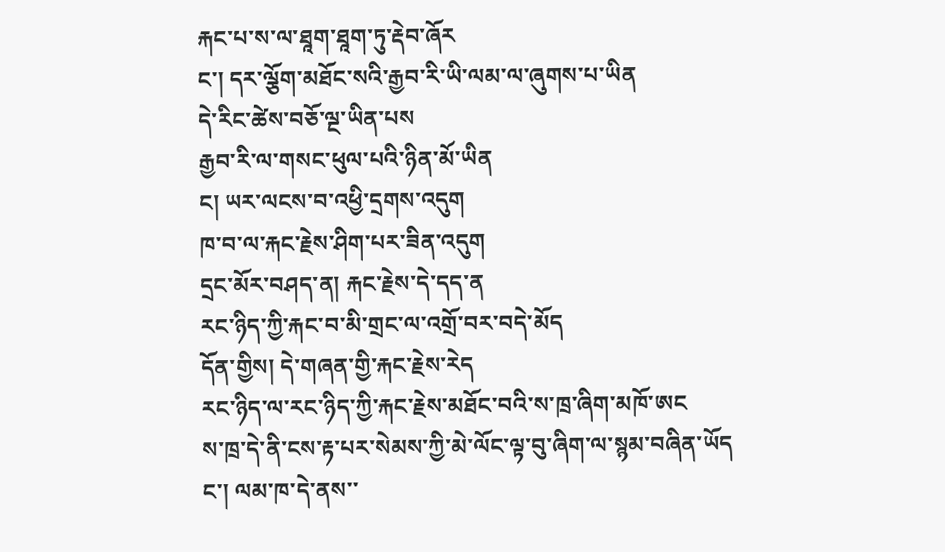རྐང་པ་ས་ལ་ཐཱག་ཐཱག་ཏུ་རྡེབ་ཞོར
ང་། དར་ལྕོག་མཐོང་སའི་རྒྱབ་རི་ཡི་ལམ་ལ་ཞུགས་པ་ཡིན
དེ་རིང་ཚེས་བཅོ་ལྔ་ཡིན་པས
རྒྱབ་རི་ལ་གསང་ཕུལ་པའི་ཉིན་མོ་ཡིན
ང། ཡར་ལངས་བ་འཕྱི་དྲགས་འདུག
ཁ་བ་ལ་རྐང་རྗེས་ཤིག་པར་ཟིན་འདུག
དྲང་མོར་བཤད་ན། རྐང་རྗེས་དེ་དད་ན
རང་ཉིད་ཀྱི་རྐང་བ་མི་གྲང་ལ་འགྲོ་བར་བདེ་མོད
དོན་གྱིས། དེ་གཞན་གྱི་རྐང་རྗེས་རེད
རང་ཉིད་ལ་རང་ཉིད་ཀྱི་རྐང་རྗེས་མཐོང་བའི་ས་ཁྲ་ཞིག་མཁོ་ཨང
ས་ཁྲ་དེ་ནི་ངས་རྟ་པར་སེམས་ཀྱི་མེ་ལོང་ལྟ་བུ་ཞིག་ལ་སྙམ་བཞིན་ཡོད
ང་། ལམ་ཁ་དེ་ནས་་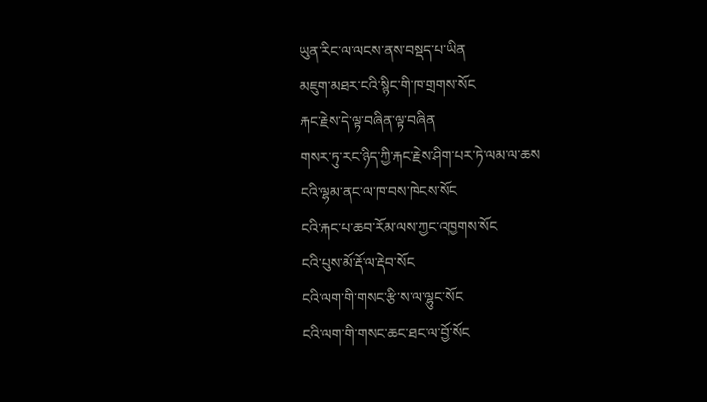ཡུན་རིང་ལ་ལངས་ནས་བསྡད་པ་ཡིན
མཇུག་མཐར་ངའི་སྙིང་གི་ཁ་གྲགས་སོང
རྐང་རྗེས་དེ་ལྟ་བཞིན་ལྟ་བཞིན
གསར་ཏུ་རང་ཉིད་ཀྱི་རྐང་རྗེས་ཤིག་པར་ཏེ་ལམ་ལ་ཆས
ངའི་ལྷམ་ནང་ལ་ཁ་བས་ཁེངས་སོང
ངའི་རྐང་པ་ཆབ་རོམ་ལས་ཀྱང་འཁྱགས་སོང
ངའི་པུས་མོ་རྡོ་ལ་རྡེབ་སོང
ངའི་ལག་གི་གསང་རྩི་ས་ལ་ལྷུང་སོང
ངའི་ལག་གི་གསང་ཆང་ཐང་ལ་བྱོ་སོང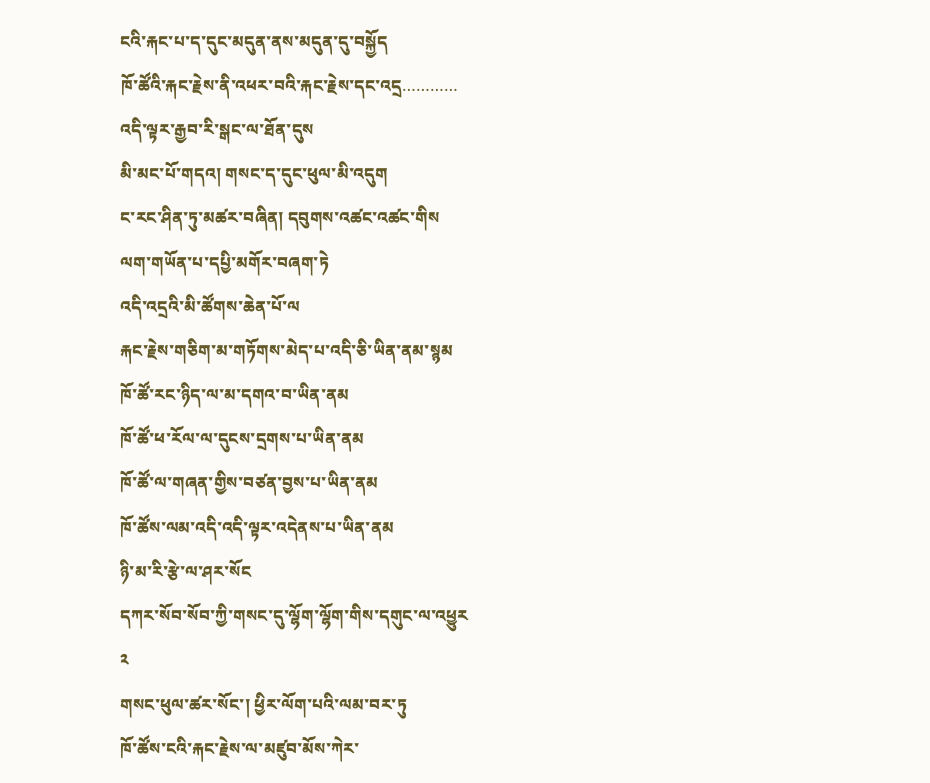ངའི་རྐང་པ་ད་དུང་མདུན་ནས་མདུན་དུ་བསྐྱོད
ཁོ་ཚོའི་རྐང་རྗེས་ནི་འཕར་བའི་རྐང་རྗེས་དང་འདྲ…………
འདི་ལྟར་རྒྱབ་རི་སྒང་ལ་ཐོན་དུས
མི་མང་པོ་གདའ། གསང་ད་དུང་ཕུལ་མི་འདུག
ང་རང་ཤིན་ཏུ་མཚར་བཞིན། དབུགས་འཚང་འཚང་གིས
ལག་གཡོན་པ་དཔྱི་མགོར་བཞག་ཏེ
འདི་འདྲའི་མི་ཚོགས་ཆེན་པོ་ལ
རྐང་རྗེས་གཅིག་མ་གཏོགས་མེད་པ་འདི་ཅི་ཡིན་ནམ་སྙམ
ཁོ་ཚོ་རང་ཉིད་ལ་མ་དགའ་བ་ཡིན་ནམ
ཁོ་ཚོ་ཕ་རོལ་ལ་དུངས་དྲགས་པ་ཡིན་ནམ
ཁོ་ཚོ་ལ་གཞན་གྱིས་བཙན་བྱས་པ་ཡིན་ནམ
ཁོ་ཚོས་ལམ་འདི་འདི་ལྟར་འདེནས་པ་ཡིན་ནམ
ཉི་མ་རི་རྩེ་ལ་ཤར་སོང
དཀར་སོབ་སོབ་ཀྱི་གསང་དུ་ལྷོག་ལྷོག་གིས་དགུང་ལ་འཕྱུར
༢
གསང་ཕུལ་ཚར་སོང་། ཕྱིར་ལོག་པའི་ལམ་བར་ཏུ
ཁོ་ཚོས་ངའི་རྐང་རྗེས་ལ་མཛུབ་མོས་ཀེར་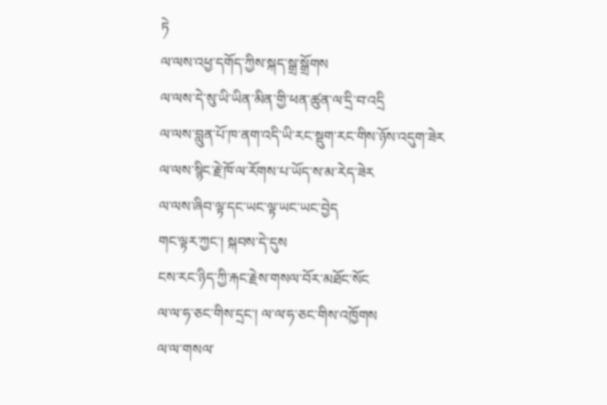ཏེ
ལ་ལས་འཕྱ་དགོད་ཀྱིས་སྐད་སྒྲ་སྒྲོགས
ལ་ལས་དེ་སུ་ཡི་ཡིན་མིན་གྱི་ཕན་ཚུན་ལ་དྲི་བ་འདྲི
ལ་ལས་བླུན་པོ་ཁ་ནག་འདི་ཡི་རང་སྡུག་རང་གིས་ཉོས་འདུག་ཟེར
ལ་ལས་སྙིང་རྗེ་ཁོ་ལ་རོགས་པ་ཡོད་ས་མ་རེད་ཟེར
ལ་ལས་ཞིབ་ལྟ་དང་ཡང་ལྟ་ཡང་ཡང་བྱེད
གང་ལྟར་ཀྱང་། སྐབས་དེ་དུས
ངས་རང་ཉིད་ཀྱི་རྐང་རྗེས་གསལ་བོར་མཐོང་སོང
ལ་ལ་ཧ་ཅང་གིས་དྲང་། ལ་ལ་ཧ་ཅང་གིས་འཁྱོགས
ལ་ལ་གསལ་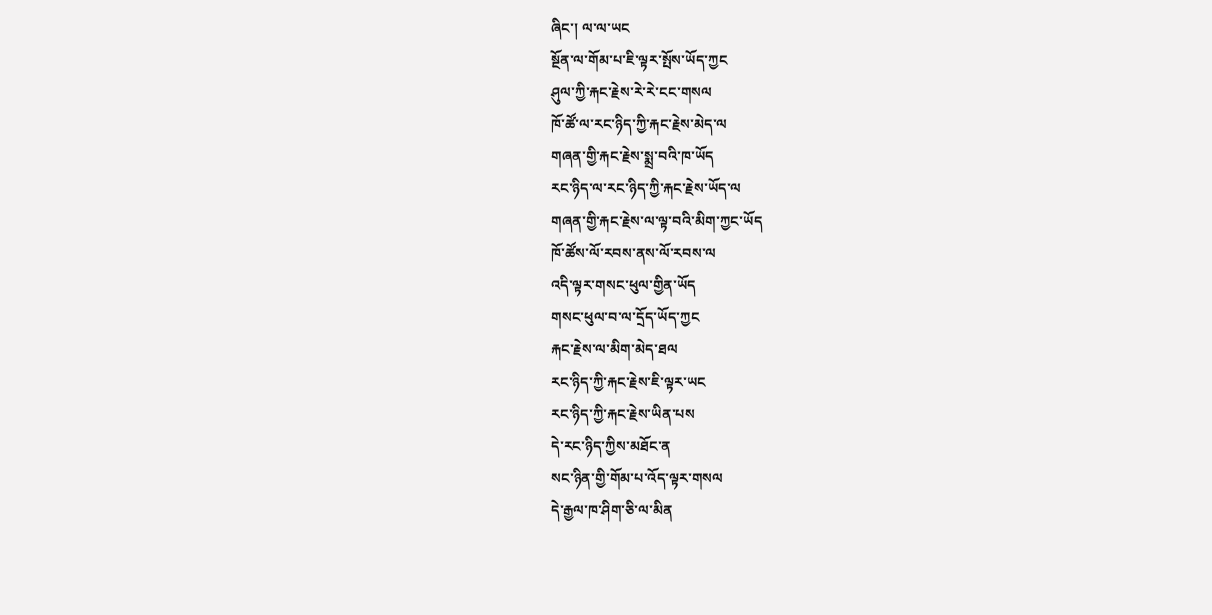ཞིང་། ལ་ལ་ཡང
སྔོན་ལ་གོམ་པ་ཇི་ལྟར་སྤོས་ཡོད་ཀྱང
ཤུལ་ཀྱི་རྐང་རྗེས་རེ་རེ་ངང་གསལ
ཁོ་ཚོ་ལ་རང་ཉིད་ཀྱི་རྐང་རྗེས་མེད་ལ
གཞན་གྱི་རྐང་རྗེས་སྨྲ་བའི་ཁ་ཡོད
རང་ཉིད་ལ་རང་ཉིད་ཀྱི་རྐང་རྗེས་ཡོད་ལ
གཞན་གྱི་རྐང་རྗེས་ལ་ལྟ་བའི་མིག་ཀྱང་ཡོད
ཁོ་ཚོས་ལོ་རབས་ནས་ལོ་རབས་ལ
འདི་ལྟར་གསང་ཕུལ་གྱིན་ཡོད
གསང་ཕུལ་བ་ལ་དྲོད་ཡོད་ཀྱང
རྐང་རྗེས་ལ་མིག་མེད་ཐལ
རང་ཉིད་ཀྱི་རྐང་རྗེས་ཇི་ལྟར་ཡང
རང་ཉིད་ཀྱི་རྐང་རྗེས་ཡིན་པས
དེ་རང་ཉིད་ཀྱིས་མཐོང་ན
སང་ཉིན་གྱི་གོམ་པ་འོད་ལྟར་གསལ
དེ་རྒྱལ་ཁ་ཤིག་ཅི་ལ་མིན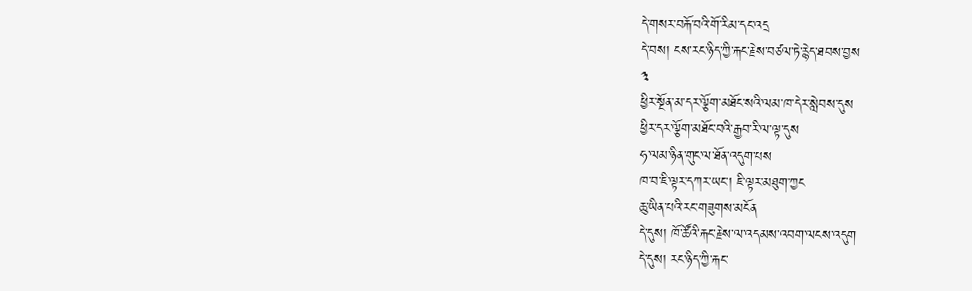དེ་གསར་བརྐོ་བའི་གོ་རིམ་དང་འདྲ
དེ་བས། ངས་རང་ཉིད་ཀྱི་རྐང་རྗེས་བཙལ་ཏེ་རྙེད་ཐབས་བྱས
༣
ཕྱིར་སྔོན་མ་དར་ལྕོག་མཐོང་སའི་ལམ་ཁ་དེར་སླེབས་དུས
ཕྱིར་དར་ལྕོག་མཐོང་བའི་རྒྱབ་རི་ལ་ལྟ་དུས
ཧ་ལམ་ཉིན་གུང་ལ་ཐོན་འདུག་པས
ཁ་བ་ཇི་ལྟར་དཀར་ཡང་། ཇི་ལྟར་མཐུག་ཀྱང
ཆུ་ཡིན་པའི་རང་གཟུགས་མངོན
དེ་དུས། ཁོ་ཚོའི་རྐང་རྗེས་ལ་འདམས་འབག་ལངས་འདུག
དེ་དུས། རང་ཉིད་ཀྱི་རྐང་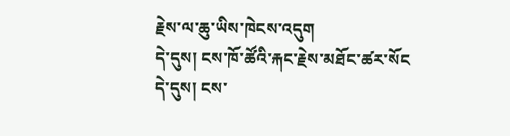རྗེས་ལ་ཆུ་ཡིས་ཁེངས་འདུག
དེ་དུས། ངས་ཁོ་ཚོའི་རྐང་རྗེས་མཐོང་ཚར་སོང
དེ་དུས། ངས་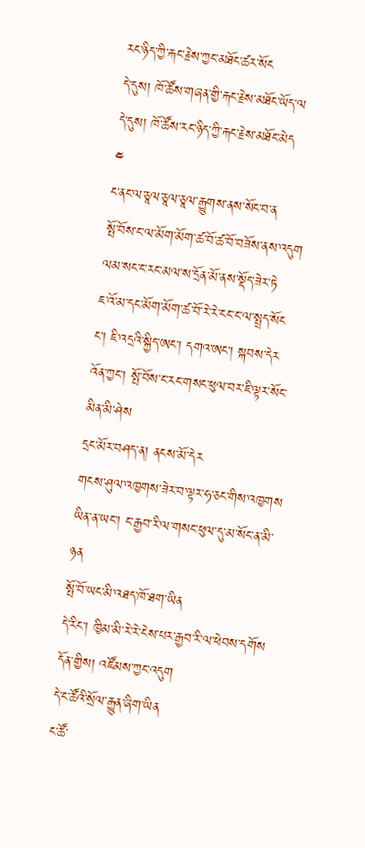རང་ཉིད་ཀྱི་རྐང་རྗེས་ཀྱང་མཐོང་ཚར་སོང
དེ་དུས། ཁོ་ཚོས་གཞན་གྱི་རྐང་རྗེས་མཐོང་ཡོད་ལ
དེ་དུས། ཁོ་ཚོས་རང་ཉིད་ཀྱི་རྐང་རྗེས་མཐོང་མེད
༤
ང་ནང་ལ་ཅཱལ་ཅཱལ་ཅཱལ་རྒྱུགས་ནས་སོང་བ་ན
སྤོ་བོས་ང་ལ་མོག་མོག་ཚ་བོ་ཚ་བོ་བཟོས་ནས་འདུག
ལམ་སང་ང་རང་མལ་ས་དྲོན་མོ་ནས་སྡོད་ཟེར་ཏེ
ཇ་འོ་མ་དང་མོག་མོག་ཚ་བོ་རེ་རེ་ངང་ང་ལ་སྤྲད་སོང
ང་། ཇི་འདྲའི་སྐྱིད་ཨང་། དགའ་ཨང་། སྐབས་དེར
འོན་ཀྱང་། སྤོ་བོས་ང་རང་གསང་ཕུལ་བར་ཇི་ལྟར་སོང་མིན་མི་ཤེས
དྲང་མོར་བཤད་ན། ནངས་མོ་དེར
གངས་ཤུལ་འཁྱགས་ཟེར་བ་ལྟར་ཧ་ཅང་གིས་འཁྱགས
ཡིན་ན་ཡང་། ང་རྒྱབ་རི་ལ་གསང་ཕུལ་དུ་མ་སོང་ན་མི་ཉན
སྤོ་བོ་ཡང་མི་འཐད་ཁོ་ཐག་ཡིན
དེ་རིང་། ཁྱིམ་མི་རེ་རེ་ངེས་པར་རྒྱབ་རི་ལ་ཕེབས་དགོས
དོན་གྱིས། འཛོམས་ཀྱང་འདུག
དེ་ང་ཚོའི་སྲོལ་རྒྱུན་ཞིག་ཡིན
ང་ཚོ་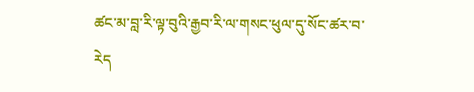ཚང་མ་བླ་རི་ལྟ་བུའི་རྒྱབ་རི་ལ་གསང་ཕུལ་དུ་སོང་ཚར་བ་རེད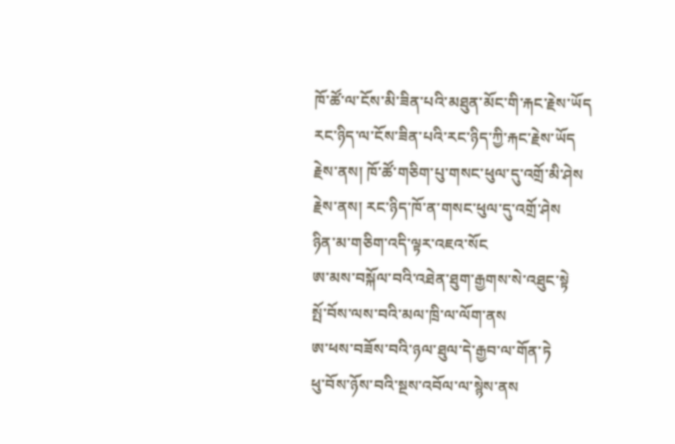ཁོ་ཚོ་ལ་ངོས་མི་ཟིན་པའི་མཐུན་མོང་གི་རྐང་རྗེས་ཡོད
རང་ཉིད་ལ་ངོས་ཟིན་པའི་རང་ཉིད་ཀྱི་རྐང་རྗེས་ཡོད
རྗེས་ནས། ཁོ་ཚོ་གཅིག་པུ་གསང་ཕུལ་དུ་འགྲོ་མི་ཤེས
རྗེས་ནས། རང་ཉིད་ཁོ་ན་གསང་ཕུལ་དུ་འགྲོ་ཤེས
ཉིན་མ་གཅིག་འདི་ལྟར་འཇའ་སོང
ཨ་མས་བསྐོལ་བའི་འཐེན་ཐུག་རྒྱགས་སེ་འཐུང་སྟེ
སྤོ་བོས་ལས་བའི་མལ་ཁྲི་ལ་ལོག་ནས
ཨ་ཕས་བཟོས་བའི་ཉལ་ཐུལ་དེ་རྒྱབ་ལ་གོན་ཏེ
ཕུ་བོས་ཉོས་བའི་སྔས་འབོལ་ལ་སྙེས་ནས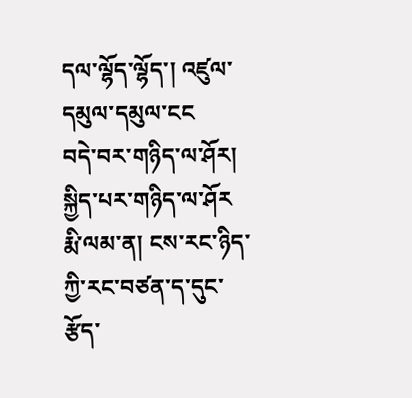དལ་ལྷོད་ལྷོད་། འཛུལ་དམུལ་དམུལ་ངང
བདེ་བར་གཉིད་ལ་ཤོར། སྐྱིད་པར་གཉིད་ལ་ཤོར
རྨི་ལམ་ན། ངས་རང་ཉིད་ཀྱི་རང་བཙན་ད་དུང་རྩོད་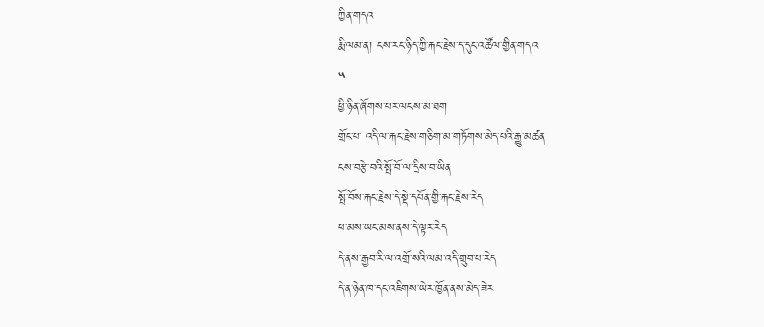ཀྱིན་གདའ
རྨི་ལམ་ན། ངས་རང་ཉིད་ཀྱི་རྐང་རྗེས་ད་དུང་འཚོལ་གྱིན་གདའ
༥
ཕྱི་ཉིན་ཞོགས་པར་ལངས་མ་ཐག
གྲོང་པ་ འདི་ལ་རྐང་རྗེས་གཅིག་མ་གཏོགས་མེད་པའི་རྒྱུ་མཚན
ངས་བརྩེ་བའི་སྤོ་བོ་ལ་དྲིས་བ་ཡིན
སྤོ་བོས་རྐང་རྗེས་དེ་སྡེ་དཔོན་གྱི་རྐང་རྗེས་རེད
ཕ་མས་ཡང་མས་ནས་དེ་ལྟར་རེད
དེ་ནས་རྒྱབ་རི་ལ་འགྲོ་སའི་ལམ་འདི་གྲུབ་པ་རེད
དེ་ན་ཉེན་ཁ་དང་འཇིགས་ཡེར་ཁྱོན་ནས་མེད་ཟེར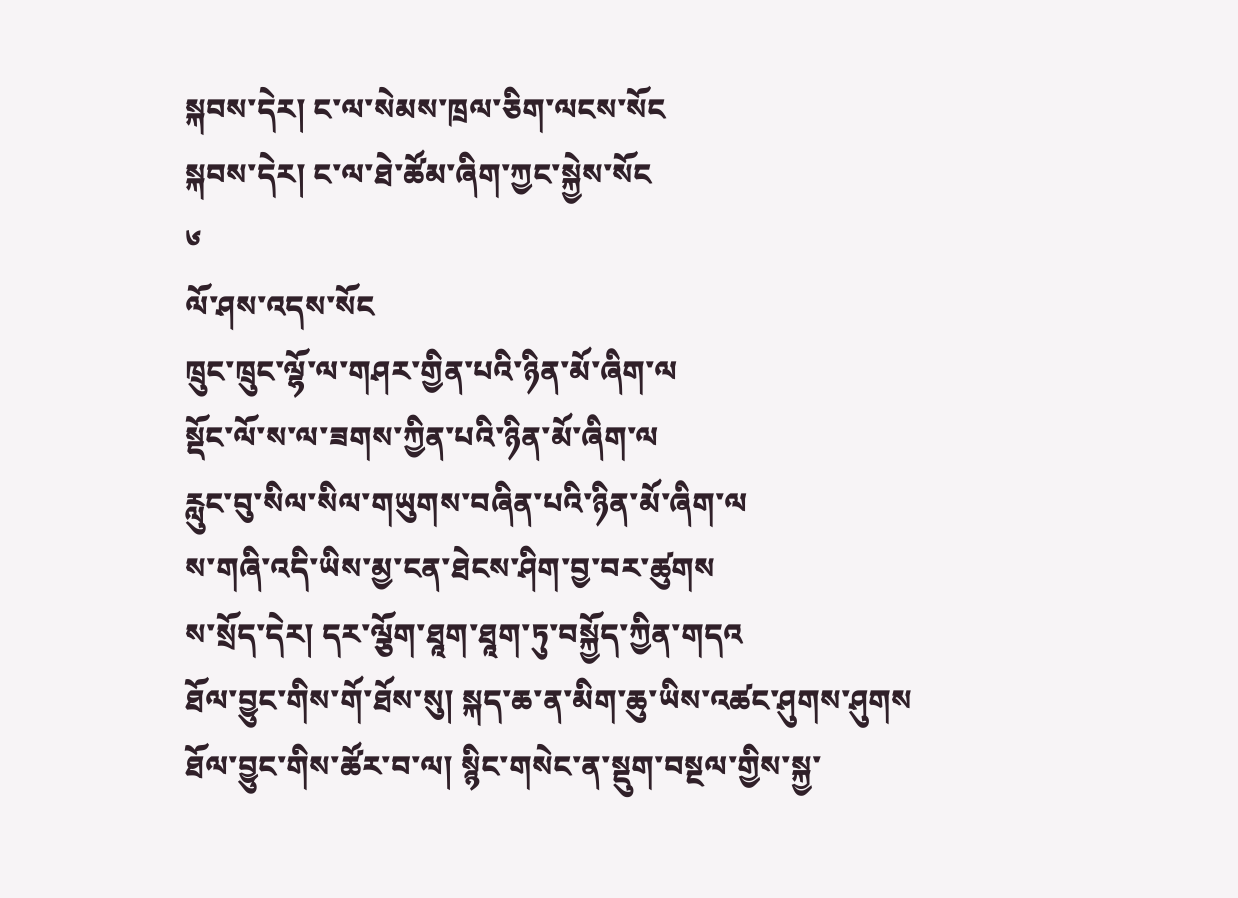སྐབས་དེར། ང་ལ་སེམས་ཁྲལ་ཅིག་ལངས་སོང
སྐབས་དེར། ང་ལ་ཐེ་ཚོམ་ཞིག་ཀྱང་སྐྱེས་སོང
༦
ལོ་ཤས་འདས་སོང
ཁྲུང་ཁྲུང་ལྷོ་ལ་གཤར་གྱིན་པའི་ཉིན་མོ་ཞིག་ལ
སྡོང་ལོ་ས་ལ་ཟགས་ཀྱིན་པའི་ཉིན་མོ་ཞིག་ལ
རླུང་བུ་སིལ་སིལ་གཡུགས་བཞིན་པའི་ཉིན་མོ་ཞིག་ལ
ས་གཞི་འདི་ཡིས་མྱ་ངན་ཐེངས་ཤིག་བྱ་བར་ཚུགས
ས་སྲོད་དེར། དར་ལྕོག་ཐཱག་ཐཱག་ཏུ་བསྐྱོད་ཀྱིན་གདའ
ཐོལ་བྱུང་གིས་གོ་ཐོས་སུ། སྐད་ཆ་ན་མིག་ཆུ་ཡིས་འཚང་ཤུགས་ཤུགས
ཐོལ་བྱུང་གིས་ཚོར་བ་ལ། སྙིང་གསེང་ན་སྡུག་བསྔལ་གྱིས་སྐྱ་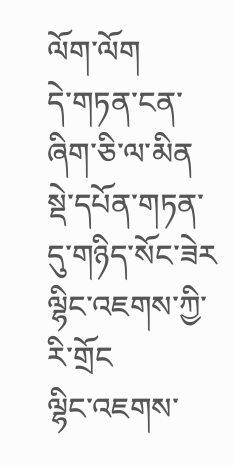ལོག་ལོག
དེ་གཏན་ངན་ཞིག་ཅི་ལ་མིན
སྡེ་དཔོན་གཏན་དུ་གཉིད་སོང་ཟེར
ལྷིང་འཇགས་ཀྱི་རི་གྲོང
ལྷིང་འཇགས་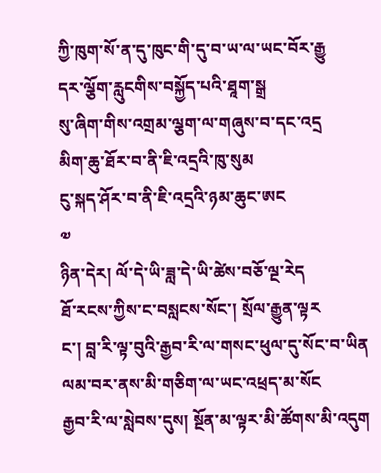ཀྱི་ཁུག་སོ་ན་དུ་ཁུང་གི་དུ་བ་ཡ་ལ་ཡང་བོར་རྒྱུ
དར་ལྕོག་རླུངགིས་བསྐྱོད་པའི་ཐཱག་སྒྲ
སུ་ཞིག་གིས་འགྲམ་ལྕག་ལ་གཞུས་བ་དང་འདྲ
མིག་ཆུ་ཐོར་བ་ནི་ཇི་འདྲའི་ཁུ་སུམ
ངུ་སྐད་ཤོར་བ་ནི་ཇི་འདྲའི་ཉམ་ཆུང་ཨང
༧
ཉིན་དེར། ལོ་དེ་ཡི་ཟླ་དེ་ཡི་ཚེས་བཅོ་ལྔ་རེད
ཐོ་རངས་ཀྱིས་ང་བསླངས་སོང་། སྲོལ་རྒྱུན་ལྟར
ང་། བླ་རི་ལྟ་བུའི་རྒྱབ་རི་ལ་གསང་ཕུལ་དུ་སོང་བ་ཡིན
ལམ་བར་ནས་མི་གཅིག་ལ་ཡང་འཕྲད་མ་སོང
རྒྱབ་རི་ལ་སླེབས་དུས། སྔོན་མ་ལྟར་མི་ཚོགས་མི་འདུག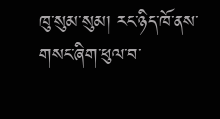ཁུ་སུམ་སུམ། རང་ཉིད་ཁོ་ནས་གསང་ཞིག་ཕུལ་བ་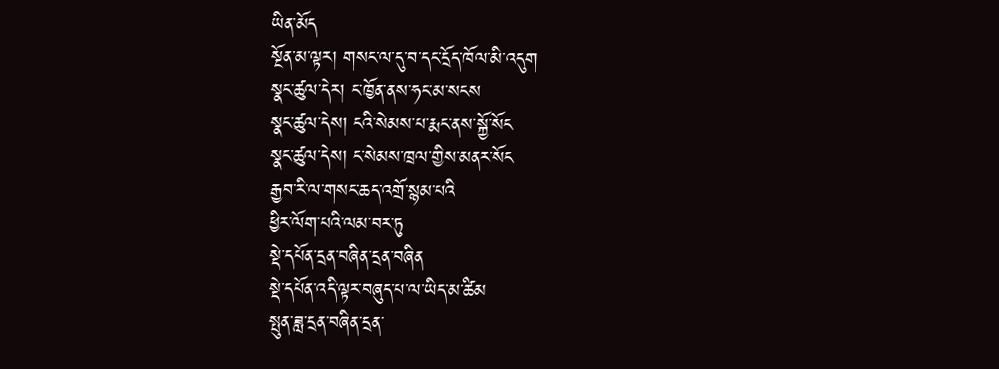ཡིན་མོད
སྔོན་མ་ལྟར། གསང་ལ་དུ་བ་དང་དྲོད་ཁོལ་མི་འདུག
སྣང་ཚུལ་དེར། ང་ཁྱོན་ནས་ཧང་མ་སངས
སྣང་ཚུལ་དེས། ངའི་སེམས་པ་རྨང་ནས་སྐྱོ་སོང
སྣང་ཚུལ་དེས། ང་སེམས་ཁྲལ་གྱིས་མནར་སོང
རྒྱབ་རི་ལ་གསང་ཆད་འགྲོ་སྙམ་པའི
ཕྱིར་ལོག་པའི་ལམ་བར་ཏུ
སྡེ་དཔོན་དྲན་བཞིན་དྲན་བཞིན
སྡེ་དཔོན་འདི་ལྟར་བཞུད་པ་ལ་ཡིད་མ་ཚིམ
སྤུན་ཟླ་དྲན་བཞིན་དྲན་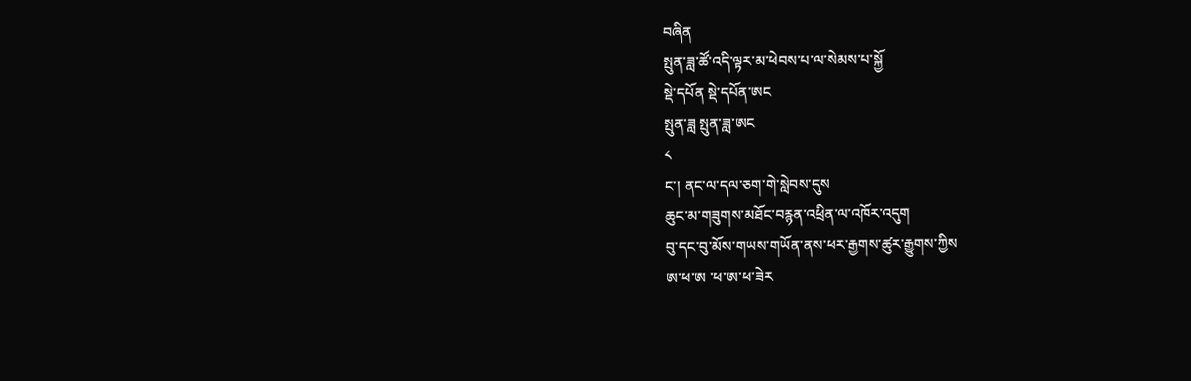བཞིན
སྤུན་ཟླ་ཚོ་འདི་ལྟར་མ་ཕེབས་པ་ལ་སེམས་པ་སྐྱོ
སྡེ་དཔོན སྡེ་དཔོན་ཨང
སྤུན་ཟླ སྤུན་ཟླ་ཨང
༨
ང་། ནང་ལ་དལ་ཅག་གེ་སླེབས་དུས
ཆུང་མ་གཟུགས་མཐོང་བརྙན་འཕྲིན་ལ་འཁོར་འདུག
བུ་དང་བུ་མོས་གཡས་གཡོན་ནས་ཕར་རྒྱགས་ཚུར་རྒྱུགས་ཀྱིས
ཨ་ཕ་ཨ ་ཕ་ཨ་ཕ་ཟེར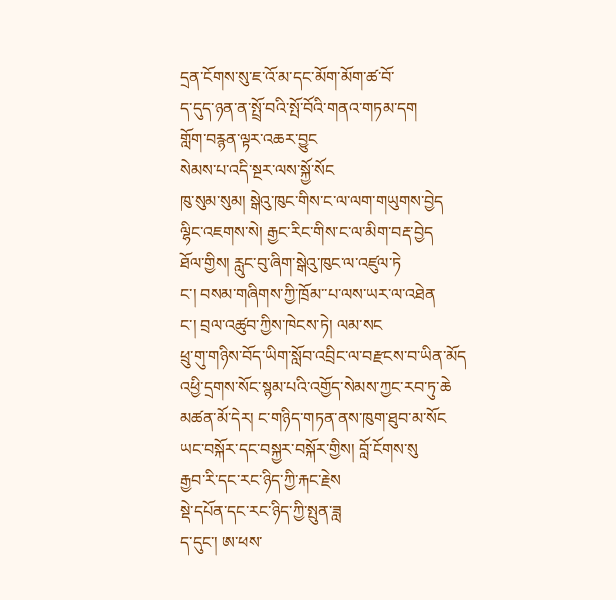དྲན་ངོགས་སུ་ཇ་འོ་མ་དང་མོག་མོག་ཚ་བོ་
ད་དུད་ཉན་ན་སྤྲོ་བའི་སྤོ་བོའི་གནའ་གཏམ་དག
གློག་བརྙན་ལྟར་འཆར་བྱུང
སེམས་པ་འདི་སྔར་ལས་སྐྱོ་སོང
ཁུ་སུམ་སུམ། སྒེའུ་ཁུང་གིས་ང་ལ་ལག་གཡུགས་བྱེད
ལྷིང་འཇགས་སེ། རྒྱང་རིང་གིས་ང་ལ་མིག་བརྡ་བྱེད
ཐོལ་གྱིས། རླུང་བུ་ཞིག་སྒེའུ་ཁུང་ལ་འཛུལ་ཏེ
ང་། བསམ་གཞིགས་ཀྱི་ཁྲོམ་་པ་ལས་ཡར་ལ་འཐེན
ང་། བྲལ་འཚུབ་ཀྱིས་ཁེངས་ཏེ། ལམ་སང
ཕྲུ་གུ་གཉིས་བོད་ཡིག་སློབ་འབྲིང་ལ་བརྫངས་བ་ཡིན་མོད
འཕྱི་དྲགས་སོང་སྙམ་པའི་འགྱོད་སེམས་ཀྱང་རབ་ཏུ་ཆེ
མཚན་མོ་དེར། ང་གཉིད་གཏན་ནས་ཁུག་ཐུབ་མ་སོང
ཡང་བསྐོར་དང་བསྐྱར་བསྐོར་གྱིས། བློ་ངོགས་སུ
རྒྱབ་རི་དང་རང་ཉིད་ཀྱི་རྐང་རྗེས
སྡེ་དཔོན་དང་རང་ཉིད་ཀྱི་སྤུན་ཟླ
ད་དུང་། ཨ་ཕས་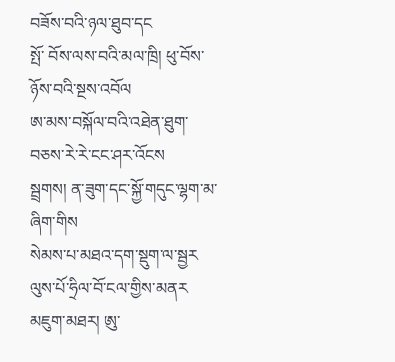བཟོས་བའི་ཉལ་ཐུབ་དང
སྤོ་ བོས་ལས་བའི་མལ་ཁྲི། ཕུ་བོས་ཉོས་བའི་སྔས་འབོལ
ཨ་མས་བསྐོལ་བའི་འཐེན་ཐུག་བཅས་རེ་རེ་ངང་ཤར་འོངས
སྦྲགས། ན་ཟུག་དང་སྐྱོ་གདུང་ལྷག་མ་ཞིག་གིས
སེམས་པ་མཐའ་དག་སྡུག་ལ་སྦྱར
ལུས་པོ་ཧྲིལ་བོ་ངལ་གྱིས་མནར
མཇུག་མཐར། ཨུ་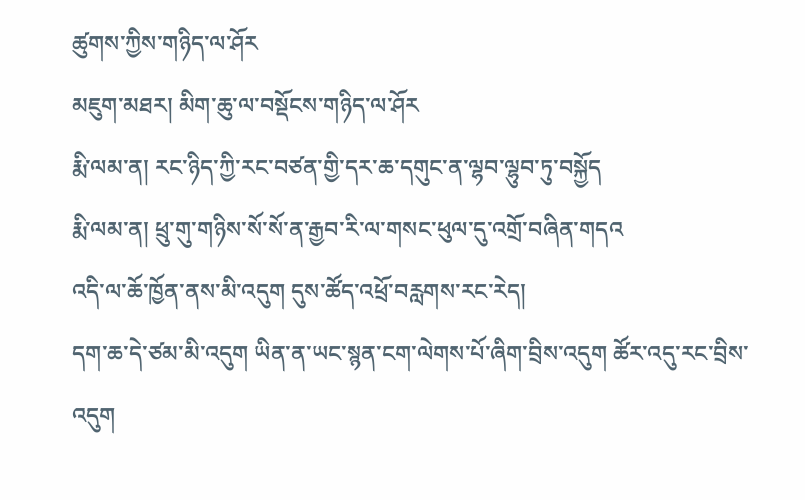ཚུགས་ཀྱིས་གཉིད་ལ་ཤོར
མཇུག་མཐར། མིག་ཆུ་ལ་བསྡོངས་གཉིད་ལ་ཤོར
རྨི་ལམ་ན། རང་ཉིད་ཀྱི་རང་བཙན་གྱི་དར་ཆ་དགུང་ན་ལྷབ་ལྷུབ་ཏུ་བསྐྱོད
རྨི་ལམ་ན། ཕྲུ་གུ་གཉིས་སོ་སོ་ན་རྒྱབ་རི་ལ་གསང་ཕུལ་དུ་འགྲོ་བཞིན་གདའ
འདི་ལ་ཆོ་ཁྱོན་ནས་མི་འདུག དུས་ཚོད་འཕྲོ་བརླགས་རང་རེད།
དག་ཆ་དེ་ཙམ་མི་འདུག ཡིན་ན་ཡང་སྙན་ངག་ལེགས་པོ་ཞིག་བྲིས་འདུག ཚོར་འདུ་རང་བྲིས་འདུག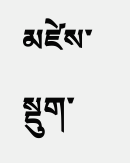མཛེས་སྡུག་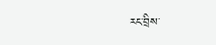རང་བྲིས་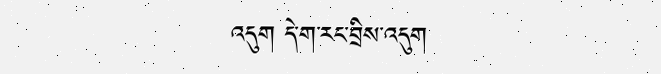འདུག དེ་ག་རང་བྲིས་འདུག